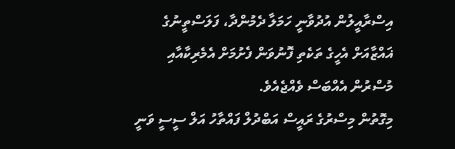އިސްރާއީލުން އުދުވާނީ ހަމަލާ ދެމުންދާ، ފަލަސްތީނުގެ ޣައްޒާއަށް އެހީގެ ތަކެތި ފޮނުވަން ފެށުމަށް އެމެރިކާއާއި މުސްރުން އެއްބަސް ވެއްޖެއެވެ.
މިގޮތުން މިސްރުގެ ރައީސް އަބްދުލް ފައްތާހު އަލް ސީސީ ވަނީ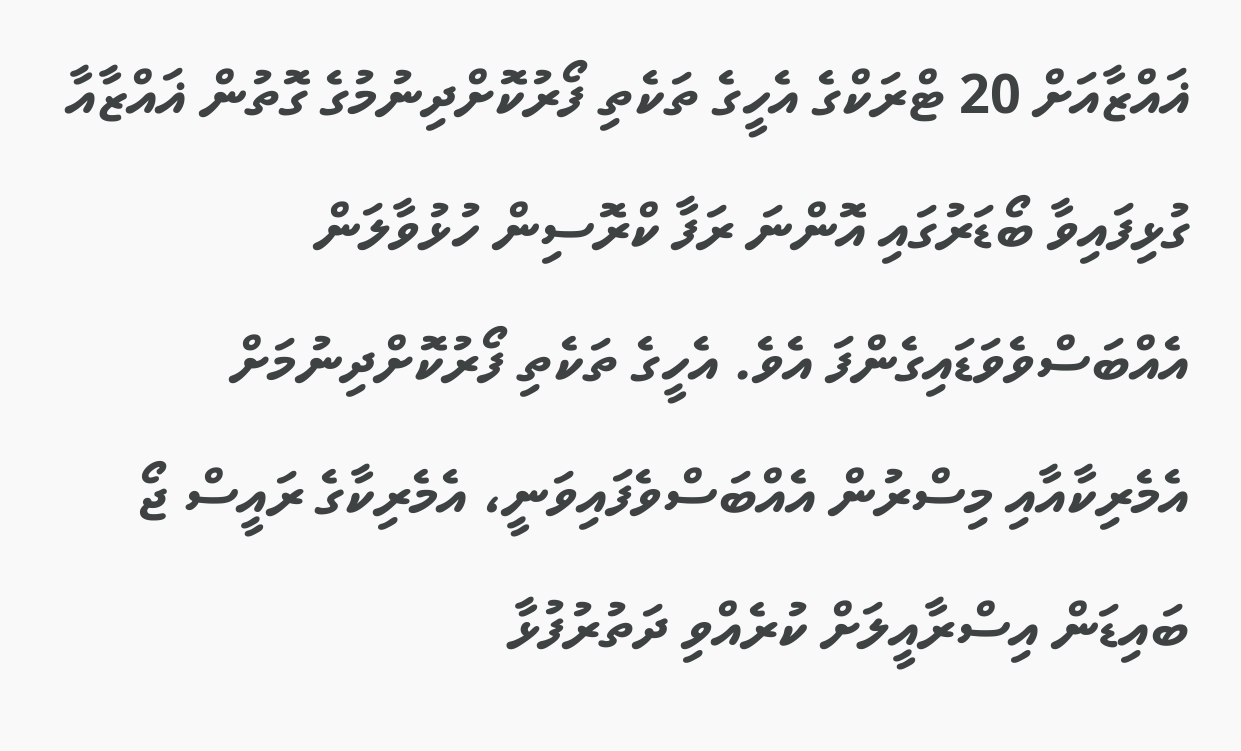ޣައްޒާއަށް 20 ޓްރަކްގެ އެހީގެ ތަކެތި ފޯރުކޮށްދިނުމުގެ ގޮތުން ޣައްޒާއާ ގުޅިފައިވާ ބޯޑަރުގައި އޮންނަ ރަފާ ކްރޮސިން ހުޅުވާލަން އެއްބަސްވެވަޑައިގެންފަ އެވެ. އެހީގެ ތަކެތި ފޯރުކޮށްދިނުމަށް އެމެރިކާއާއި މިސްރުން އެއްބަސްވެފައިވަނީ، އެމެރިކާގެ ރައީސް ޖޯ ބައިޑަން އިސްރާއީލަށް ކުރެއްވި ދަތުރުފުޅާ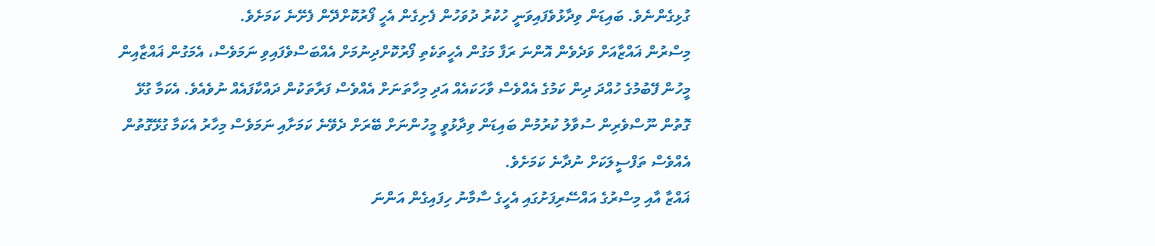ގުޅިގެންނެވެ. ބައިޑަން ވިދާޅުވެފައިވަނީ ހުކުރު ދުވަހުން ފެށިގެން އެހީ ފޯރުކޮށްދޭން ފެށޭނެ ކަމަށެވެ.
މިސްރުން ޣައްޒާއަށް ވަދެވެން އޮންނަ ރަފާ މަގުން އެހީތަކެތި ފޯރުކޮށްދިނުމަށް އެއްބަސްވެފައިވި ނަމަވެސް، އެމަގުން ޣައްޒާއިން މީހުން ފޭބުމުގެ ހުއްދަ ދިން ކަމުގެ އެއްވެސް ވާހަކައެއް އަދި މިހާތަނަށް އެއްވެސް ފަރާތަކުން ދައްކާފައެއް ނުވެއެވެ. އެކަމާ ގުޅޭ ގޮތުން ނޫސްވެރިން ސުވާލު ކުރުމުން ބައިޑަން ވިދާޅުވީ މީހުންނަށް ބޭރަށް ދެވޭނެ ކަމަށާއި ނަމަވެސް މިހާރު އެކަމާ ގުޅޭގޮތުން އެއްވެސް ތަފްސީލަކަށް ނުދާނެ ކަމަށެވެ.
ޣައްޒާ އާއި މިސްރުގެ އައްސޭރިފަށުގައި އެހީގެ ސާމާނު ހިފައިގެން އަންނަ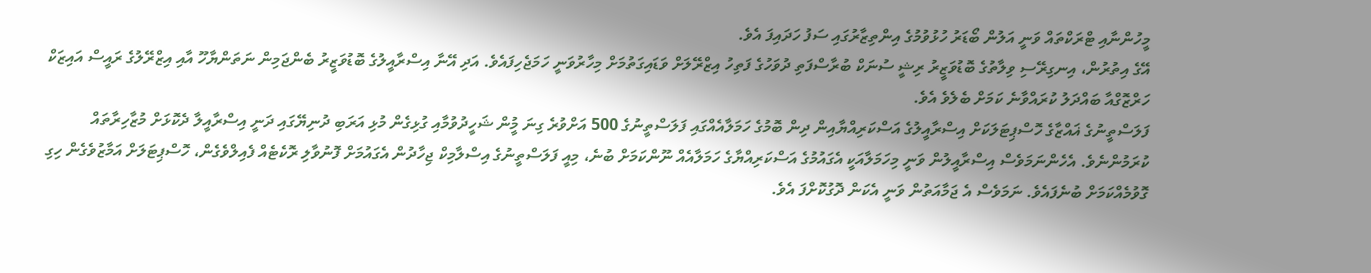މީހުންނާއި ޓްރަކްތައް ވަނީ އަލުން ބޯޑަރު ހުޅުވުމުގެ އިންތިޒާރުގައި ސަފު ހަދައިފަ އެވެ.
އޭގެ އިތުރުން، އިނގިރޭސި ވިލާތުގެ ބޮޑުވަޒީރު ރިޝީ ސުނަކް ބުރާސްފަތި ދުވަހުގެ ފަތިހު އިޒްރޭލަށް ވަޑައިގަތުމަށް މިހާރުވަނީ ހަމަޖެހިފައެވެ. އަދި އޭނާ އިސްރާއީލުގެ ބޮޑުވަޒީރު ބެންޖަމިން ނަތަންޔާހޫ އާއި އިޒްރޭލުގެ ރައީސް އައިޒަކް ހަރްޒޮގްއާ ބައްދަލު ކުރައްވާނެ ކަމަށް ބެލެވެ އެވެ.
ފަލަސްތީނުގެ ޣައްޒާގެ ހޮސްޕިޓަލަކަށް އިސްރާއީލުގެ އަސްކަރިއްޔާއިން ދިން ބޮމުގެ ހަމަލާއެއްގައި ފަލަސްތީނުގެ 500 އަށްވުރެ ގިނަ މީުން ޝަހީދުވުމާއި ގުޅިގެން މުޅި އަރަބި ދުނިޔޭގައި ދަނީ އިސްރާއީލާ ދެކޮޅަށް މުޒާހިރާތައް ކުރަމުންނެވެ. އެހެންނަމަވެސް އިސްރާއީލުން ވަނީ މިހަމަލާއަކީ އެގައުމުގެ އަސްކަރިއްޔާގެ ހަމަލާއެއް ނޫންކަމަށް ބުނެ، މިއީ ފަލަސްތީނުގެ އިސްލާމިކް ޖިހާދުން އެގައުމަށް ފޮނުވާލި ރޮކެޓެއް ފެއިލްވެގެން، ހޮސްޕިޓަލަށް އަމާޒުވެގެން ހިގި ގޮވުމެއްކަމަށް ބުނެފައެވެ. ނަމަވެސް އެ ޖަމާއަތުން ވަނީ އެކަން ދޮގުކޮށްފަ އެވެ.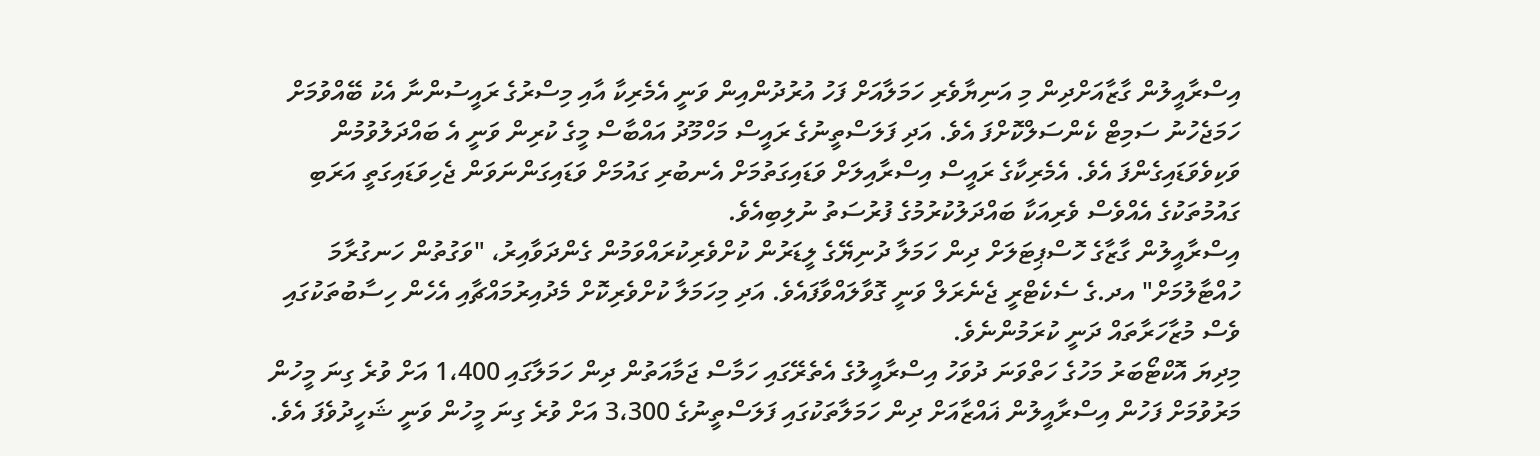އިސްރާއީލުން ގާޒާއަށްދިން މި އަނިޔާވެރި ހަމަލާއަށް ފަހު އުރުދުންއިން ވަނީ އެމެރިކާ އާއި މިސްރުގެ ރައީސުންނާ އެކު ބޭއްވުމަށް ހަމަޖެހުނު ސަމިޓް ކެންސަލްކޮށްފަ އެވެ. އަދި ފަލަސްތީނުގެ ރައީސް މަހްމޫދު އައްބާސް މީގެ ކުރިން ވަނީ އެ ބައްދަލުވުމުން ވަކިވެވަޑައިގެންފަ އެވެ. އެމެރިކާގެ ރައީސް އިސްރާއިލަށް ވަޑައިގަތުމަށް އެނބުރި ގައުމަށް ވަޑައިގަންނަވަން ޖެހިވަޑައިގަތީ އަރަބި ގައުމުތަކުގެ އެއްވެސް ވެރިއަކާ ބައްދަލުކުރުމުގެ ފުރުސަތު ނުލިބިއެވެ.
އިސްރާއީލުން ގާޒާގެ ހޮސްޕިޓަލަށް ދިން ހަމަލާ ދުނިޔޭގެ ލީޑަރުން ކުށްވެރިކުރައްވަމުން ގެންދަވާއިރު، "ވަގުތުން ހަނގުރާމަ ހުއްޓާލުމަށް" އދ.ގެ ސެކެޓްރީ ޖެނެރަލް ވަނީ ގޮވާލައްވާފައެވެ. އަދި މިހަމަލާ ކުށްވެރިކޮށް މެދުއިރުމައްޗާއި އެހެން ހިސާބުތަކުގައި ވެސް މުޒާހަރާތައް ދަނީ ކުރަމުންނެވެ.
މިދިޔަ އޮކްޓޯބަރު މަހުގެ ހަތްވަނަ ދުވަހު އިސްރާއީލުގެ އެތެރޭގައި ހަމާސް ޖަމާއަތުން ދިން ހަމަލާގައި 1،400 އަށް ވުރެ ގިނަ މީހުން މަރުވުމަށް ފަހުން އިސްރާއީލުން ޣައްޒާއަށް ދިން ހަމަލާތަކުގައި ފަލަސްތީނުގެ 3،300 އަށް ވުރެ ގިނަ މީހުން ވަނީ ޝަހީދުވެފަ އެވެ.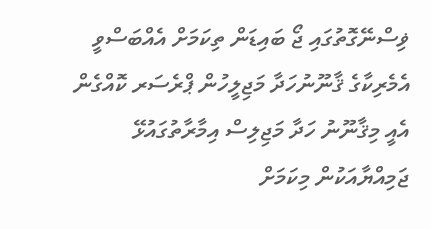ޥިސްނޭގޮތުގައި ޖޯ ބައިޑަން ތިކަމަށް އެއްބަސްވީ އެމެރިކާގެ ޤާނޫނުހަދާ މަޖިލީހުން ޕްރެސަރ ކޮއްގެން އެއީ މިޤާނޫނު ހަދާ މަޖިލިސް އިމާރާތުގައުޅޭ ޖަމިއްޔާއަކުން މިކަމަށް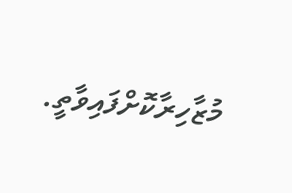މުޒާހިރާކޮށްފައިވާތީ.